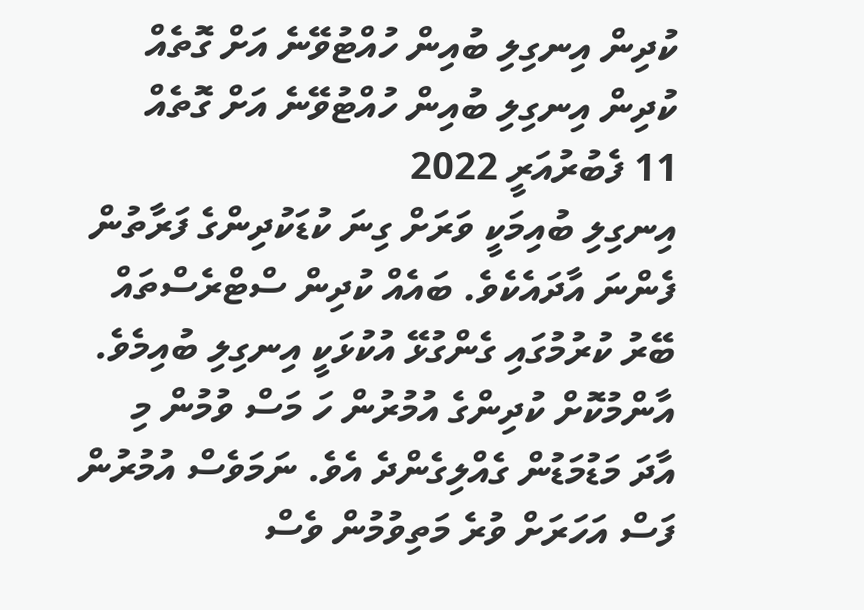ކުދިން އިނގިލި ބުއިން ހުއްޓުވޭނެ އަށް ގޮތެއް
ކުދިން އިނގިލި ބުއިން ހުއްޓުވޭނެ އަށް ގޮތެއް
11 ފެބުރުއަރީ 2022
އިނގިލި ބުއިމަކީ ވަރަށް ގިނަ ކުޑަކުދިންގެ ފަރާތުން ފެންނަ އާދައެކެވެ. ބައެއް ކުދިން ސްޓްރެސްތައް ބޭރު ކުރުމުގައި ގެންގުޅޭ އުކުޅަކީ އިނގިލި ބުއިމެވެ. އާންމުކޮށް ކުދިންގެ އުމުރުން ހަ މަސް ވުމުން މި އާދަ މަޑުމަޑުން ގެއްލިގެންދެ އެވެ. ނަމަވެސް އުމުރުން ފަސް އަހަރަށް ވުރެ މަތިވުމުން ވެސް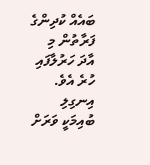ބައެއް ކުދިންގެ ފަރާތުން މި އާދަ ހަރުލާފައި ހުރެ އެވެ.
އިނގިލި ބުއިމަކީ ވަރަށް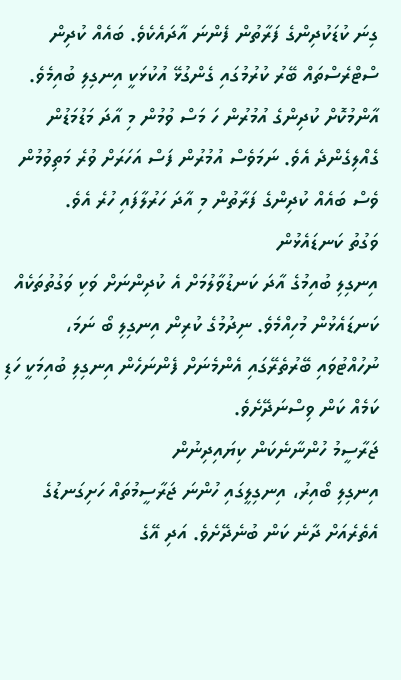ގިނަ ކުޑަކުދިންގެ ފަރާތުން ފެންނަ އާދައެކެވެ. ބައެއް ކުދިން ސްޓްރެސްތައް ބޭރު ކުރުމުގައި ގެންގުޅޭ އުކުޅަކީ އިނގިލި ބުއިމެވެ. އާންމުކޮށް ކުދިންގެ އުމުރުން ހަ މަސް ވުމުން މި އާދަ މަޑުމަޑުން ގެއްލިގެންދެ އެވެ. ނަމަވެސް އުމުރުން ފަސް އަހަރަށް ވުރެ މަތިވުމުން ވެސް ބައެއް ކުދިންގެ ފަރާތުން މި އާދަ ހަރުލާފައި ހުރެ އެވެ.
ވަގުތު ކަނޑައެޅުން
އިނގިލި ބުއިމުގެ އާދަ ކަނޑުވާލުމަށް އެ ކުދިންނަށް ވަކި ވަގުތުތަކެއް ކަނޑައެޅުން މުހިއްމެވެ. ނިދުމުގެ ކުރިން އިނގިލި ބޯ ނަމަ، ނުހުއްޓުވައި ބޭރުތެރޭގައި އެންމެނަށް ފެންނަހެން އިނގިލި ބުއިމަކީ ހަޑި ކަމެއް ކަން ވިސްނަދޭށެވެ.
ޖަރާސީމު ހުންނާނެކަން ކިޔައިދިނުން
އިނގިލި ބޯއިރު، އިނގިލީގައި ހުންނަ ޖަރާސީމުތައް ހަށިގަނޑުގެ އެތެރެއަށް ދާނެ ކަން ބުނެދޭށެވެ. އަދި އޭގެ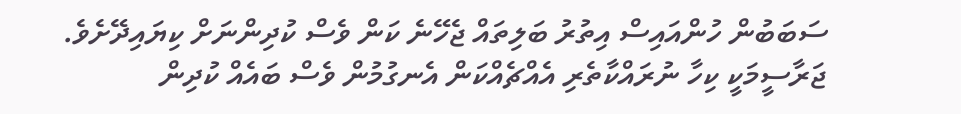ސަބަބުން ހުންއައިސް އިތުރު ބަލިތައް ޖެހޭނެ ކަން ވެސް ކުދިންނަށް ކިޔައިދޭށެވެ. ޖަރާސީމަކީ ކިހާ ނުރައްކާތެރި އެއްޗެއްކަން އެނގުމުން ވެސް ބައެއް ކުދިން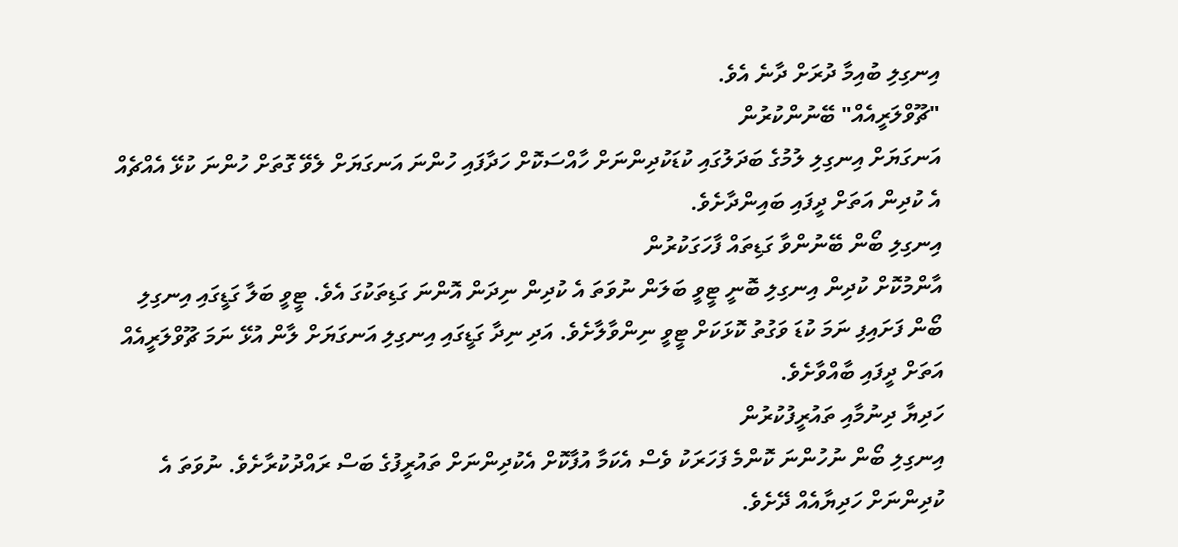އިނގިލި ބުއިމާ ދުރަށް ދާނެ އެވެ.
"ޗޫވްލަރީއެއް" ބޭނުންކުރުން
އަނގަޔަށް އިނގިލި ލުމުގެ ބަދަލުގައި ކުޑަކުދިންނަށް ހާއްސަކޮށް ހަދާފައި ހުންނަ އަނގަޔަށް ލެވޭ ގޮތަށް ހުންނަ ކުޅޭ އެއްޗެއް އެ ކުދިން އަތަށް ދީފައި ބައިންދާށެވެ.
އިނގިލި ބޯން ބޭނުންވާ ގަޑިތައް ފާހަގަކުރުން
އާންމުކޮށް ކުދިން އިނގިލި ބޮނީ ޓީވީ ބަލަން ނުވަތަ އެ ކުދިން ނިދަން އޮންނަ ގަޑިތަކުގަ އެވެ. ޓީވީ ބަލާ ގަޑީގައި އިނގިލި ބޯން ފަށައިފި ނަމަ ކުޑަ ވަގުތު ކޮޅަކަށް ޓީވީ ނިންވާލާށެވެ. އަދި ނިދާ ގަޑީގައި އިނގިލި އަނގަޔަށް ލާން އުޅޭ ނަމަ ޗޫވްލަރީއެއް އަތަށް ދީފައި ބާއްވާށެވެ.
ހަދިޔާ ދިނުމާއި ތައުރީފުކުރުން
އިނގިލި ބޯން ނުހުންނަ ކޮންމެ ފަހަރަކު ވެސް އެކަމާ އުފާކޮށް އެކުދިންނަށް ތައުރީފުގެ ބަސް ރައްދުކުރާށެވެ. ނުވަތަ އެ ކުދިންނަށް ހަދިޔާއެއް ދޭށެވެ.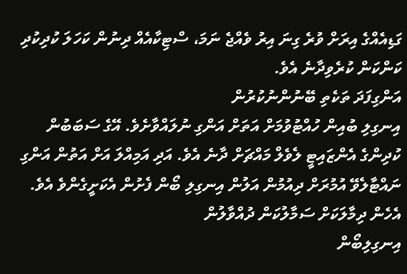ގަޑިއެއްގެ އިރަށް ވުރެ ގިނަ އިރު ވެއްޖެ ނަމަ، ސްޓިކާއެއް ދިނުން ކަހަލަ ކުދިކުދި ކަންކަން ކުރެވިދާނެ އެވެ.
އަންގިފަދަ ތަކެތި ބޭނުންނުކުރުން
އިނގިލި ބުއިން ހުއްޓުވުމަށް އަތަށް އަންގި ނުލައްވާށެވެ. އޭގެ ސަބަބުން ކުދިންގެ އެންޒައިޓީ ލެވެލް މައްޗަށް ދާނެ އެވެ. އަދި އަމިއްލަ އަށް އަތުން އަންގި ނައްޓާލެވޭ އުމުރަށް ދިއުމުން އަލުން އިނގިލި ބޯން ފެށުން އެކަށީގެންވެ އެވެ.
އެހެން ދިމާލަކަށް ސަމާލުކަން ދުއްވާލުން
އިނގިލިބޯން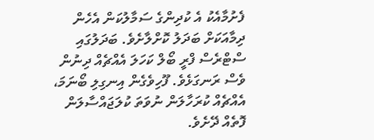ފެށުމާއެކު އެ ކުދިންގެ ސަމާލުކަން އެހެން ދިމާއަކަށް ބަދަލު ކޮށްލާށެވެ. ބަދަލުގައި ސްޓްރެސް ފްރީ ބޯލް ކަހަލަ އެއްޗެއް ދިނުން ވެސް ރަނގަޅެވެ. ފޫހިވެގެން އިނގިލި ބޯނަމަ، އެއްޗެއް ކުރަހާލަން ނުވަތަ ކުލަޖައްސާލަން ފޮތެއް ދޭށެވެ.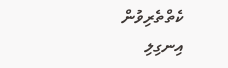ކެތްތެރިވުން
އިނގިލި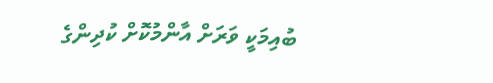ބުއިމަކީ ވަރަށް އާންމުކޮށް ކުދިންގެ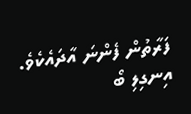ފަރާތުން ފެންނަ އާދައެކެވެ. އިނގިލި ބޯ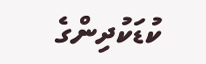ކުޑަކުދިންގެ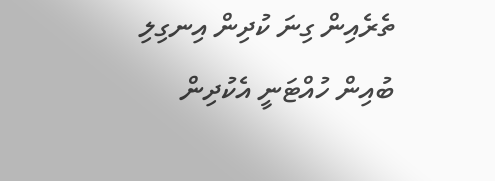ތެރެއިން ގިނަ ކުދިން އިނގިލި ބުއިން ހުއްޓަނީ އެކުދިން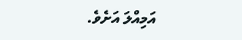އަމިއްލަ އަށެވެ.